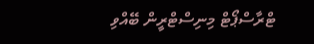ޓްރާސްޕޯޓް މިނިސްޓްރީން ބޭއްވި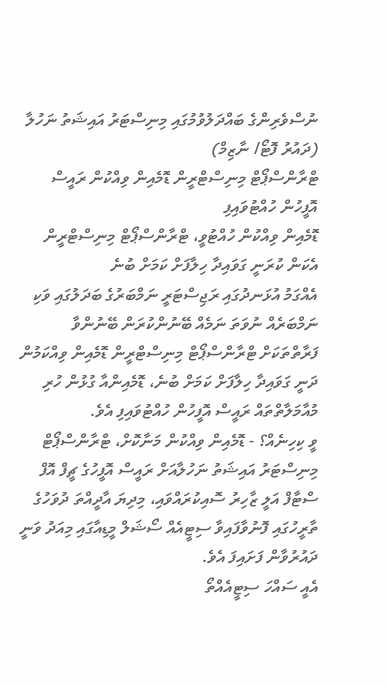ނުސްވެރިންގެ ބައްދަލުވުމުގައި މިނިސްޓަރު އައިޝަތު ނަހުލާ (ދައުރު ފޮޓޯ/ ނާޒިމް)
ޓްރާންސްޕޯޓް މިނިސްޓްރީން ޑޮމެއިން ވިއްކުން ރައީސް އޮފީހުން ހުއްޓުވައިފި
ޑޮމެއިން ވިއްކުން ހުއްޓުވީ، ޓްރާންސްޕޯޓް މިނިސްޓްރީން އެކަން ކުރަނީ ގަވައިދާ ހިލާފަށް ކަމަށް ބުނެ
އެއްގަމު އުޅަނދުގައި ރަޖިސްޓަރީ ނަމްބަރުގެ ބަދަލުގައި ވަކި ނަމްބަރެއް ނުވަތަ ނަމެއް ބޭނުންކުރަން ބޭނުންވާ ފަރާތްތަކަށް ޓްރާންސްޕޯޓް މިނިސްޓްރީން ޑޮމެއިން ވިއްކަމުން ދަނީ ގަވައިދާ ހިލާފަށް ކަމަށް ބުނެ، ޑޮމެއިންއާ ގުޅުން ހުރި މުއާމަލާތްތައް ރައީސް އޮފީހުން ހުއްޓުވައިފި އެވެ.
ވީ ކިހިނެއް؟ - ޑޮމެއިން ވިއްކުން މަނާކޮށް، ޓްރާންސްޕޯޓް މިނިސްޓަރު އައިޝަތު ނަހުލާއަށް ރައީސް އޮފީހުގެ ޗީފް އޮފް ސްޓާފް އަލީ ޒާހިރު ސޮއިކުރައްވައި، މިދިޔަ އާދީއްތަ ދުވަހުގެ ތާރީހުގައި ފޮނުވާފައިވާ ސިޓީއެއް ސޯޝަލް މީޑިއާގައި މިއަދު ވަނީ ދައުރުވާން ފަށައިފަ އެވެ.
އެއީ ސައްހަ ސިޓީއެއްތޯ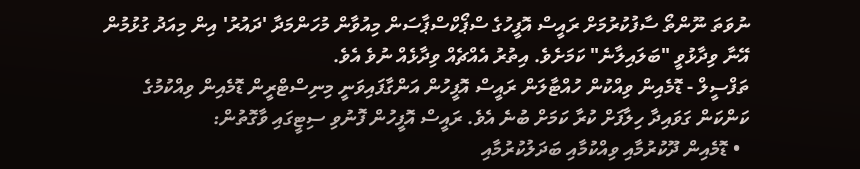ނުވަތަ ނޫންތޯ ސާފުކުރުމަށް ރައީސް އޮފީހުގެ ސްޕޯކްސްޕާސަން މިއުވާން މުހަންމަދާ 'ދައުރު' އިން މިއަދު ގުޅުމުން އޭނާ ވިދާޅުވީ "ބަލައިލާނެ" ކަމަށެވެ. އިތުރު އެއްޗެއް ވިދާޅެއް ނުވެ އެވެ.
ތަފްސީލް - ޑޮމެއިން ވިއްކުން ހުއްޓާލަން ރައީސް އޮފީހުން އަންގާފައިވަނީ މިނިސްޓްރީން ޑޮމެއިން ވިއްކުމުގެ ކަންކަން ގަވައިދާ ހިލާފަށް ކުރާ ކަމަށް ބުނެ އެވެ. ރައީސް އޮފީހުން ފޮނުވި ސިޓީގައި ވާގޮތުން:
  • ޑޮމެއިން ދޫކުރުމާއި ވިއްކުމާއި ބަދަލުކުރުމާއި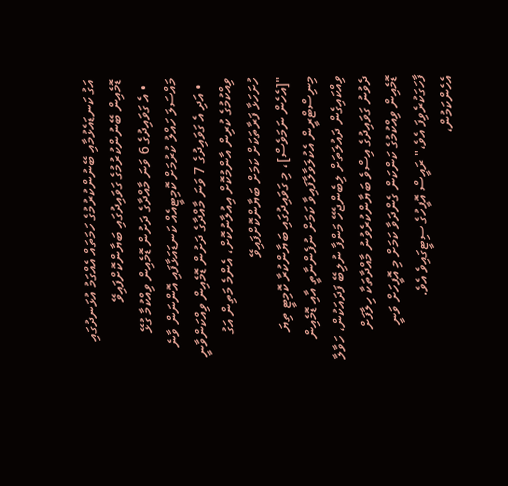އަގު ކަނޑައެޅުމާއި ބޭނުންކުރުމުގެ ހަމަތައް އެއްގަމު އުޅަނދުގައި ޑޮމެއިން ބޭނުންކުރުމުގެ ގަވައިދުގައި ބަޔާންކޮށްފައިވޭ
  • އެ ގަވައިދުގެ 6 ވަނަ މާއްދާގެ ދަށުން ޑޮމެއިން ވިއްކުމާ ގުޅޭ މައްސަލަ ހައްލު ކުރުމަށް ކޮމިޓީއެއް ކަނޑައަޅާފައި އޮންނަން ވާނެ
  • އަދި އެ ގަވައިދުގެ 7 ވަނަ މާއްދާގެ ދަށުން ޑޮމެއިން ވިއްކަންވާނީ ވިއްކުމުގެ ކުރިން އާންމުކޮށް އިއުލާނުކޮށް، އެންމެ މަތިން އަގު ހުށަހަޅާ ފަރާތަކަށް ކަމަށް ބަޔާންކޮށްފައިވޭ
"[އެހެން ނަމަވެސް]، މި ގަވައިދުގައި ބަޔާންކުރާ ކޮމިޓީ ތިޔަ މިނިސްޓްރީން އެކުލަވާލާފައިވާ ކަމަށް ނުފެންނާތީ އާއި ޑޮމެއިން ވިއްކައިގެން ދައުލަތަށް ލިބެންޖެހޭ މަންފާ ނުލިބޭ ފަދައަކުން، ހަވާލާ ދެވުނު ގަވައިދުގެ އިސްވެ ބަޔާންކުރެވުނު މާއްދާތަކާ ހިލާފަށް ޑޮމެއިން ވިއްކުމުގެ ކަންކަން ގެންދަވާ ކަމަށް މި އޮފީހަށް ވަނީ ފާހަގަކުރެވިފަ އެވެ،" ރައީސް އޮފީހުގެ ސިޓީގައިވެ އެވެ.
އެހެންކަމުން،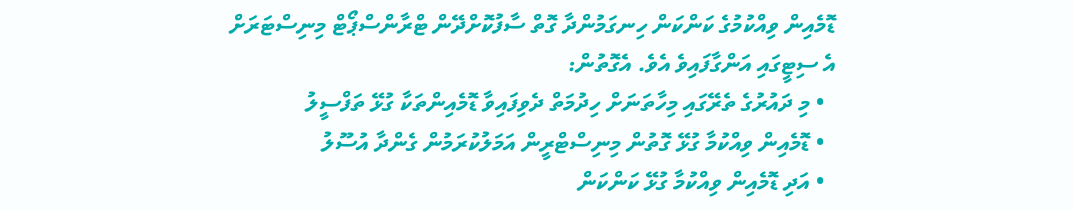ޑޮމެއިން ވިއްކުމުގެ ކަންކަން ހިނގަމުންދާ ގޮތް ސާފުކޮށްދޭން ޓްރާންސްޕޯޓް މިނިސްޓަރަށް އެ ސިޓީގައި އަންގާފައިވެ އެވެ. އެގޮތުން:
  • މި ދައުރުގެ ތެރޭގައި މިހާތަނަށް ހިދުމަތް ދެވިފައިވާ ޑޮމެއިންތަކާ ގުޅޭ ތަފްސީލު
  • ޑޮމެއިން ވިއްކުމާ ގުޅޭ ގޮތުން މިނިސްޓްރީން އަމަލުކުރަމުން ގެންދާ އުސޫލު
  • އަދި ޑޮމެއިން ވިއްކުމާ ގުޅޭ ކަންކަން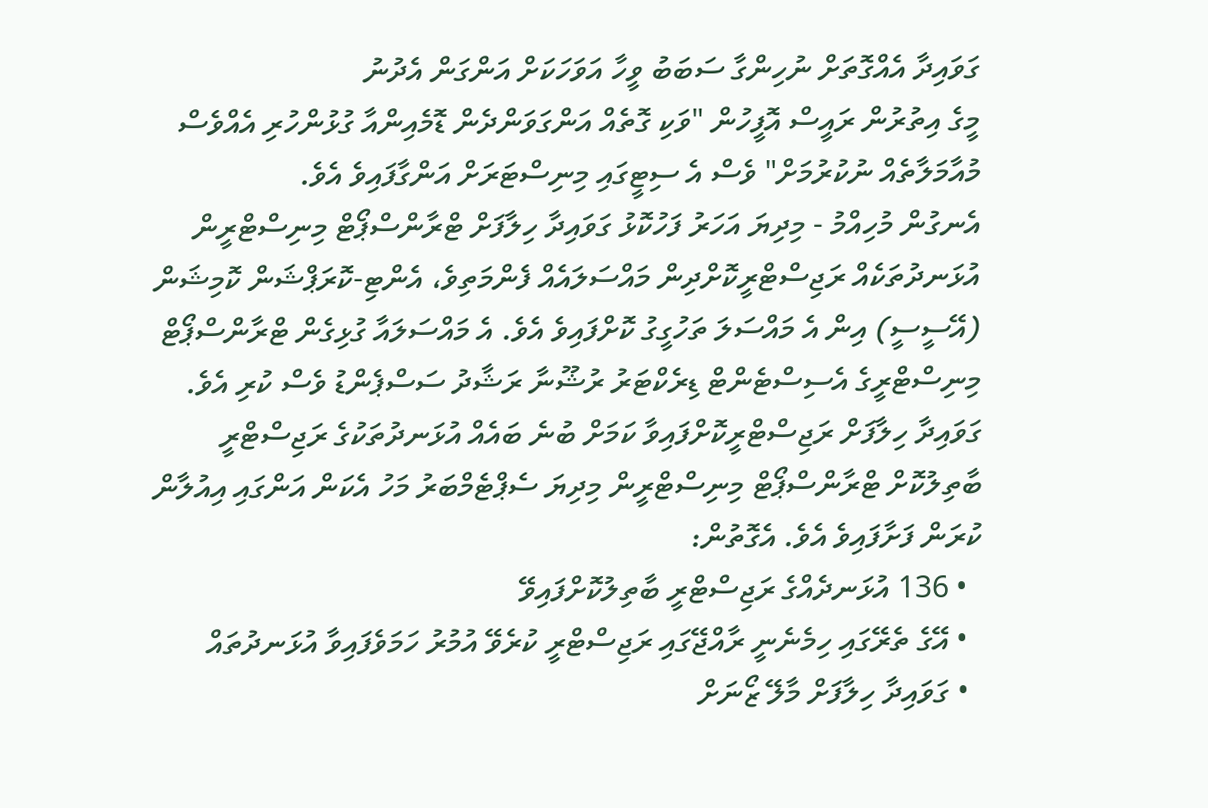ގަވައިދާ އެއްގޮތަށް ނުހިންގާ ސަބަބު ވީހާ އަވަހަކަށް އަންގަން އެދުނު
މީގެ އިތުރުން ރައީސް އޮފީހުން "ވަކި ގޮތެއް އަންގަވަންދެން ޑޮމެއިންއާ ގުޅުންހުރި އެއްވެސް މުއާމަލާތެއް ނުކުރުމަށް" ވެސް އެ ސިޓީގައި މިނިސްޓަރަށް އަންގާފައިވެ އެވެ.
އެނގުން މުހިއްމު - މިދިޔަ އަހަރު ފަހުކޮޅު ގަވައިދާ ހިލާފަށް ޓްރާންސްޕޯޓް މިނިސްޓްރީން އުޅަނދުތަކެއް ރަޖިސްޓްރީކޮށްދިން މައްސަލައެއް ފެންމަތިވެ، އެންޓި-ކޮރަޕްޝަން ކޮމިޝަން (އޭސީސީ) އިން އެ މައްސަލަ ތަހުގީގު ކޮށްފައިވެ އެވެ. އެ މައްސަލައާ ގުޅިގެން ޓްރާންސްޕޯޓް މިނިސްޓްރީގެ އެސިސްޓެންޓް ޑިރެކްޓަރު ރުޝޫނާ ރަޝާދު ސަސްޕެންޑު ވެސް ކުރި އެވެ.
ގަވައިދާ ހިލާފަށް ރަޖިސްޓްރީކޮށްފައިވާ ކަމަށް ބުނެ ބައެއް އުޅަނދުތަކުގެ ރަޖިސްޓްރީ ބާތިލުކޮށް ޓްރާންސްޕޯޓް މިނިސްޓްރީން މިދިޔަ ސެޕްޓެމްބަރު މަހު އެކަން އަންގައި އިއުލާން ކުރަން ފަށާފައިވެ އެވެ. އެގޮތުން:
  • 136 އުޅަނދެއްގެ ރަޖިސްޓްރީ ބާތިލުކޮށްފައިވޭ
  • އޭގެ ތެރޭގައި ހިމެނެނީ ރާއްޖޭގައި ރަޖިސްޓްރީ ކުރެވޭ އުމުރު ހަމަވެފައިވާ އުޅަނދުތައް
  • ގަވައިދާ ހިލާފަށް މާލޭ ޒޯނަށް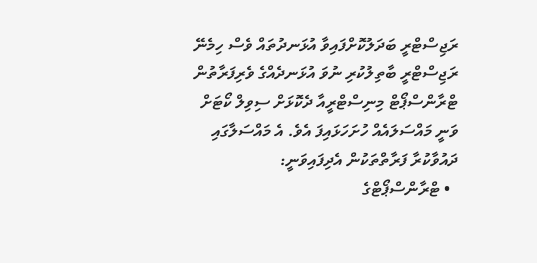ރަޖިސްޓްރީ ބަދަލުކޮށްފައިވާ އުޅަނދުތައް ވެސް ހިމެނޭ
ރަޖިސްޓްރީ ބާތިލުކުރި ނުވަ އުޅަނދެއްގެ ވެރިފަރާތުން ޓްރާންސްޕޯޓް މިނިސްޓްރީއާ ދެކޮޅަށް ސިވިލް ކޯޓަށް ވަނީ މައްސަލައެއް ހުށަހަޅައިފަ އެވެ. އެ މައްސަލާގައި ދައުވާކުރާ ފަރާތްތަކުން އެދިފައިވަނީ:
  • ޓްރާންސްޕޯޓްގެ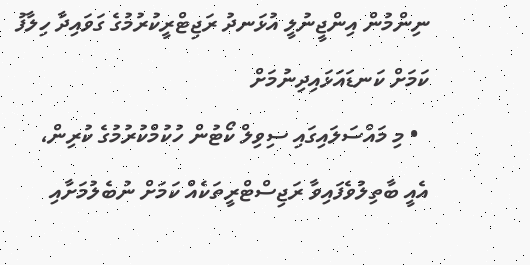ނިންމުން އިންޖީނުލީ އުޅަނދު ރަޖިޓްރީކުރުމުގެ ގަވައިދާ ހިލާފު ކަމަށް ކަނޑައަޅައިދިނުމަށް
  • މި މައްސަލައިގައި ސިވިލް ކޯޓުން ހުކުމްކުރުމުގެ ކުރިން، އެއީ ބާތިލުވެފައިވާ ރަޖިސްޓްރީތަކެއް ކަމަށް ނުބެލުމަށާއި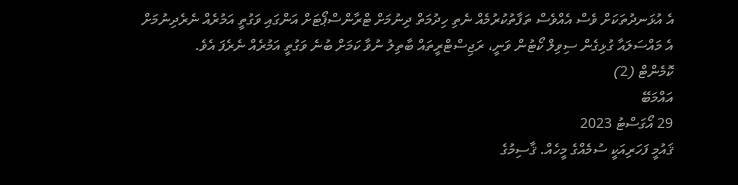އެ އުޅަނދުތަކަށް ވެސް އެއްވެސް ތަފާތުކުރުމެއް ނެތި ހިދުމަތް ދިނުމަށް ޓްރާންސްޕޯޓަށް އަންގައި ވަގުތީ އަމުރެއް ނެރެދިނުމަށް
އެ މައްސަލައާ ގުޅިގެން ސިވިލް ކޯޓުން ވަނީ، ރަޖިސްޓްރީތައް ބާތިލު ނުވާ ކަމަށް ބުނެ ވަގުތީ އަމުރެއް ނެރެފަ އެވެ.
ކޮމެންޓް (2)
އައްމަބޭ
29 އޯގަސްޓު 2023
ޤައުމީ ފަހަރިއަކީ ސުމެއްގެ މީހެއް. ޤާސިމުގެ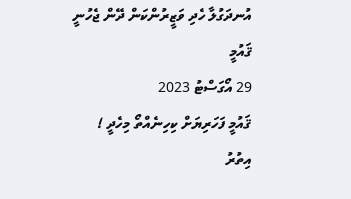އުނދަގުލާ ހެދި ވަޒީރުންކަން ދޭން ޖެހުނީ
ޤައުމީ
29 އޯގަސްޓު 2023
ޤައުމީ ފަހަރިޔަށް ކިހިނެއްތޯ މިހެދީ !
އިތުރު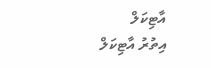އާޓިކަލް
އިތުރު އާޓިކަލް